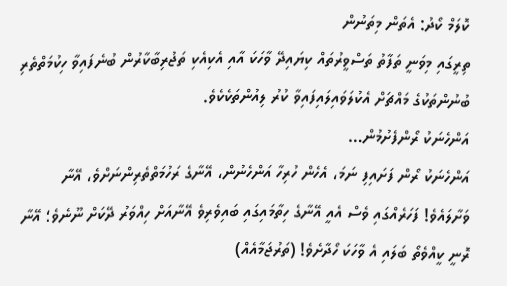ކޮލަމް ކޯދު: އެތަން މިތަނުން
ތިރީގައި މިވަނީ ތަފާތު ތަސްވީރުތައް ކިޔައިދޭ ވާހަކަ އާއި އެކިއެކި ތަޖުރިބާކާރުން ބުނެފައިވާ ހިކުމަތްތެރި ބުނުންތަކުގެ މައްޗަށް އެކުލަވައިލައިފައިވާ ކުރު ލިއުންތަކެކެވެ.
އަންހެނަކު ރޯންފެށުމުން…
އަންހެނަކު ރޯން ފަށައިފި ނަމަ، އެހެން ހުރިހާ އަންހެނުން، އޭނާގެ ރަހުމަތްތެރިންނަށްވެ، އޭނާ ވަށާލައެވެ! ފަހަރެއްގައި ވެސް އެއީ އޭނާގެ ހިތާމައިގައި ބައިވެރިވެ އޭނާއަށް ހިއްވަރު ދޭކަށް ނޫނެވެ؛ އޭނާ ރޮނީ ކީއްވެތޯ ބަލައި އެ ވާހަކަ ހޯދާށެވެ! (ތަރުޖަމާއެއް)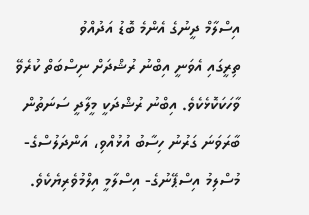އިސްލާމް ދީނުގެ އެންމެ ބޮޑު އަދުއްވު
ތިރީގައި އެވަނީ އިބްނު ރުޝްދަށް ނިސްބަތް ކުރެވޭ ވާހަކަކޮޅެކެވެ. އިބްނު ރުޝްދަކީ މީލާދީ ސަނަތުން ބާރަވަނަ ގަރުނު ހިސާބު އުޅުއްވި، އަންދަލުސްގެ- މުސްލިމު އިސްޕޭނުގެ- އިސްލާމީ އިލްމުވެރިޔެކެވެ.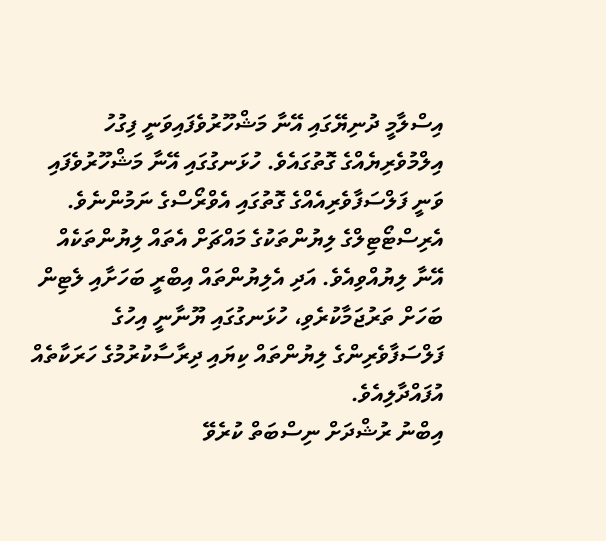އިސްލާމީ ދުނިޔޭގައި އޭނާ މަޝްހޫރުވެފައިވަނީ ފިގުހު އިލްމުވެރިޔެއްގެ ގޮތުގައެވެ. ހުޅަނގުގައި އޭނާ މަޝްހޫރުވެފައި ވަނީ ފަލްސަފާވެރިއެއްގެ ގޮތުގައި އެވްރޯސްގެ ނަމުންނެވެ. އެރިސްޓޯޓިލްގެ ލިޔުންތަކުގެ މައްޗަށް އެތައް ލިޔުންތަކެއް އޭނާ ލިޔުއްވިއެވެ. އަދި އެލިޔުންތައް އިބްރީ ބަހަށާއި ލެޓިން ބަހަށް ތަރުޖަމާކުރެވި، ހުޅަނގުގައި ޔޫނާނީ އިހުގެ ފަލްސަފާވެރިންގެ ލިޔުންތައް ކިޔައި ދިރާސާކުރުމުގެ ހަރަކާތެއް އުފައްދާލިއެވެ.
އިބްނު ރުޝްދަށް ނިސްބަތް ކުރެވޭ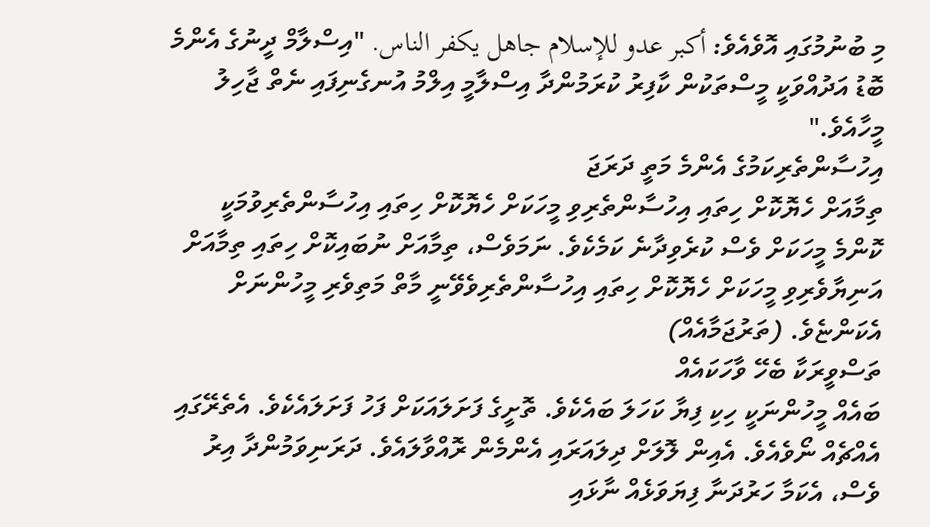މި ބުނުމުގައި އޮވެއެވެ: أكبر عدو للإسلام جاهل يكفر الناس. "އިސްލާމް ދީނުގެ އެންމެ ބޮޑު އަދުއްވަކީ މީސްތަކުން ކާފިރު ކުރަމުންދާ އިސްލާމީ އިލްމު އުނގެނިފައި ނެތް ޖާހިލު މީހާއެވެ."
އިހުސާންތެރިކަމުގެ އެންމެ މަތީ ދަރަޖަ
ތިމާއަށް ހެޔޮކޮށް ހިތައި އިހުސާންތެރިވި މީހަކަށް ހެޔޮކޮށް ހިތައި އިހުސާންތެރިވުމަކީ ކޮންމެ މީހަކަށް ވެސް ކުރެވިދާނެ ކަމެކެވެ. ނަމަވެސް، ތިމާއަށް ނުބައިކޮށް ހިތައި ތިމާއަށް އަނިޔާވެރިވި މީހަކަށް ހެޔޮކޮށް ހިތައި އިހުސާންތެރިވެވޭނީ މާތް މަތިވެރި މީހުންނަށް އެކަންޏެވެ. (ތަރުޖަމާއެއް)
ތަސްވީރަކާ ބެހޭ ވާހަކައެއް
ބައެއް މީހުންނަކީ ހިކި ފިޔާ ކަހަލަ ބައެކެވެ. ތޮށީގެ ފަށަލައަކަށް ފަހު ފަށަލައެކެވެ. އެތެރޭގައި އެއްޗެއް ނޯވެއެވެ. އެއިން ލޮލަށް ދިލައަރައި އެންމެން ރޮއްވާލައެވެ. ދަރަނިވަމުންދާ އިރު ވެސް، އެކަމާ ހަރުދަނާ ފިޔަވަޅެއް ނާޅައި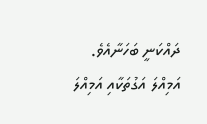ދައްކަނީ ބަހަނާއެވެ. އަމިއްލަ އަގުތަކާއި އަމިއްލަ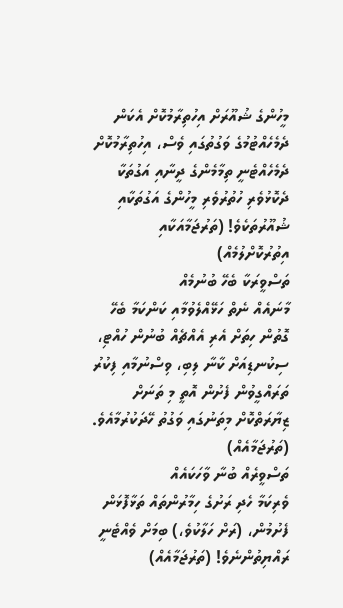މީހުންގެ ޝުއޫރަށް އިހުތިރާމުކޮށް އެކަން ދެމެހެއްޓުމުގެ ވަގުތުގައި ވެސް، އިހުތިރާމުކޮށް ދެމެހެއްޓެނީ ތިމާމެންގެ ދީނާއި އަގުތަކާ ދެކޮޅުވެރި ހުތުރުވެރި މީހުންގެ އަގުތަކާއި ޝުއޫރުތަކެވެ! (ތަރުޖަމާއަކާއި އިތުރުކޮށްލުމެއް)
ތަސްވީރަކާ ބެހޭ ބުނުމެއް
މާނައެއް ނެތް ހަޅޭއްލެވުމާއި ކަންކަމާ ބެހޭ ގޮތުން ހިތަށް އެރި އެއްޗެއް ބުނުން ހުއްޓި، ސިކުނޑިއަށް ކާނާ ލިބި، ވިސްނުމާއި ފިކުރު ތަރައްގީވުން ފެށުން އޮތީ މި ތަނަށް ޒިޔާރަތްކޮށް މިތަނުގައި ވަގުތު ހޭދަކުރުމާއެވެ. (ތަރުޖަމާއެއް)
ތަސްވީރެއް ބުނާ ވާހަކައެއް
ވެރިކަމާ ހެދި ރަށުގެ ހިމާރުންތައް ތަޅާފޮޅަން ފެށުމުން، (ރަށް ހަލާކުވެ،) ބިމަށް ވެއްޓެނީ ރައްޔިތުންނެވެ! (ތަރުޖަމާއެއް)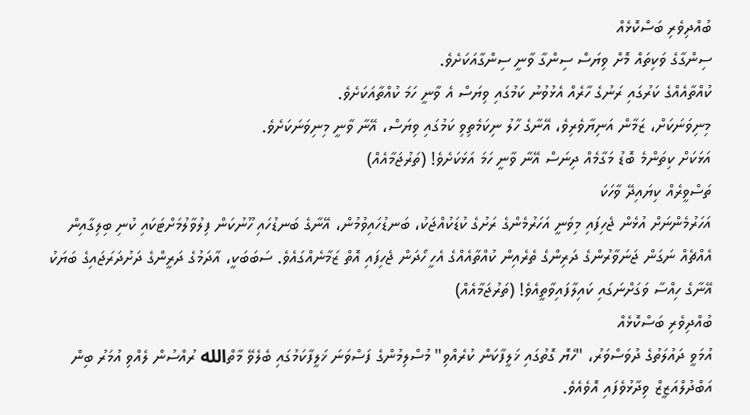ބުއްދިވެރި ބަސްކޮޅެއް
ސިންގާގެ ވަކިތައް މޮށް ވިޔަސް ސިންގާ ވާނީ ސިންގާއަކަށެވެ.
ކުއްތާއެއްގެ ކަރުގައި ރަނުގެ ހާރެއް އެޅުވުނު ކަމުގައި ވިޔަސް އެ ވާނީ ހަމަ ކުއްތާއަކަށެވެ.
މިނިވަނަކަށް، ޒަމާން އަނިޔާވެރިވެ، އޭނާގެ ހާލު ނިކަމެތިވި ކަމުގައި ވިޔަސް، އޭނާ ވާނީ މިނިވަނަކަށެވެ.
އަޅަކަށް ކިތަންމެ ބޮޑު މަގާމެއް ދިނަސް އޭނާ ވާނީ ހަމަ އަޅަކަށެވެ! (ތަރުޖަމާއެއް)
ތަސްވީރެއް ކިޔައިދޭ ވާހަކަ
އަހަރުމެންނަށް އުޅެން ޖެހިފައި މިވަނީ އަހަރުމެންގެ ރަށުގެ ކުޑަކުއްޖަކު، ބަނޑުހައިވުމުން، އޭނާގެ ބަނޑުހައި ހޫނުކަން ފިލުވާލުމަށްޓަކައި ކުނި ބިލިގާއިން އެއްޗެއް ނަގަން ޖަނަވާރުންގެ ދަރިންގެ ތެރެއިން ކުއްތާއެއްގެ އެހީ ހޯދަން ޖެހިފައި އޮތް ޒަމާނެއްގައެވެ. ސަބަބަކީ، އާދަމުގެ ދަރީންގެ ދަށުދަރަޖައިގެ ބަޔަކު އޭނާގެ ހިއްސާ ވަގަށްނަގައި ކައިލާފައިވާތީއެވެ! (ތަރުޖަމާއެއް)
ބުއްދިވެރި ބަސްކޮޅެއް
އުމަވީ ދައުލަތުގެ ދުވަސްވަރު، "ހެޔޮ ގޮތުގައި ޚަލީފާކަން ކުރެއްވި" މުސްލިމުންގެ ފަސްވަނަ ޚަލީފާކަމުގައި ބެލެވޭ މާތްالله ރުއްސުން ލެއްވި އުމަރު ބިން އަބްދުލްއަޒީޒް ވިދާޅުވެފައި އޮވެއެވެ.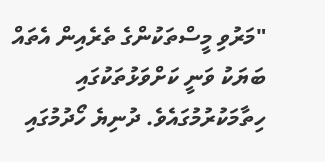"މަރުވި މީސްތަކުންގެ ތެރެއިން އެތައް ބަޔަކު ވަނީ ކަށްވަޅުތަކުގައި ހިތާމަކުރުމުގައެވެ. ދުނިޔެ ހޯދުމުގައި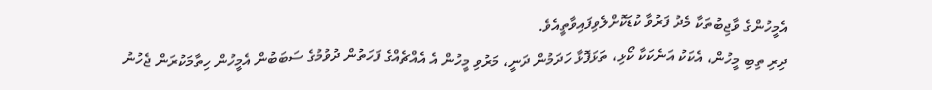އެމީހުންގެ ވާޖިބުތަކާ މެދު ފަރުވާ ކުޑަކޮށްލެވިފައިވާތީއެވެ.
ދިރި ތިބި މީހުން، އެކަކު އަނެކަކާ ކޯޅި، ތަޅަފޮޅާ ހަދަމުން ދަނީ، މަރުވި މީހުން އެ އެއްޗެއްގެ ފަހަތުން ދުވުމުގެ ސަބަބުން އެމީހުން ހިތާމަކުރަން ޖެހުނު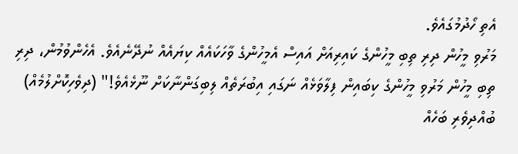އެތި ހޯދުމުގައެވެ.
މަރުވި މީހުން ދިރި ތިބި މީހުންގެ ކައިރިއަށް އައިސް އެމީހުންގެ ވާހަކައެއް ކިޔައެއް ނުދޭނެއެވެ. އެހެންވުމުން، ދިރި ތިބި މީހުން މަރުވި މީހުންގެ ކިބައިން ފިލާވަޅެއް ނަގައި އިބުރަތެއް ލިބިގަންނާކަށް ނޫޅެއެވެ!" (ދިވެހިކޮށްލުމެއް)
ބުއްދިވެރި ބަހެއް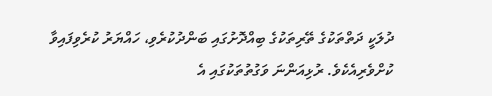ދުލަކީ ދަތްތަކުގެ ތޭރިތަކުގެ ބިއްދޮށުގައި ބަންދުކުރެވި، ހައްޔަރު ކުރެވިފައިވާ ކުށްވެރިއެކެވެ. ރުޅިއަންނަ ވަގުތުތަކުގައި އެ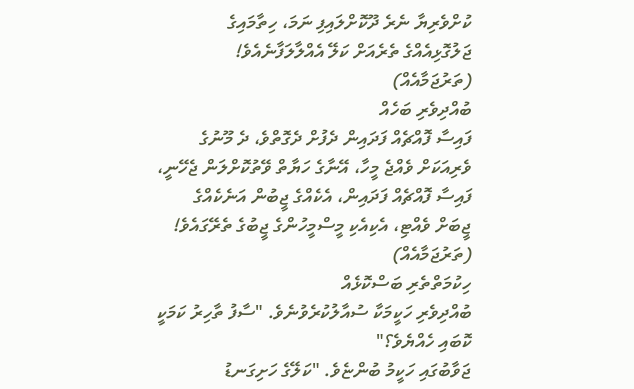ކުށްވެރިޔާ ނެރެ ދޫކޮށްލައިފި ނަމަ، ހިތާމައިގެ ޖަލުގޮޅިއެއްގެ ތެރެއަށް ކަލޭ އެއްލާލަފާނެއެވެ! (ތަރުޖަމާއެއް)
ބުއްދިވެރި ބަހެއް
ފައިސާ ފޮއްޗެއް ފަދައިން ދެފުށް ދެގޮތްވެ، ދެ މޫނުގެ ވެރިއަކަށް ވެއްޖެ މީހާ، އޭނާގެ ހަޔާތް ވޭތުކޮށްލަން ޖެހޭނީ، ފައިސާ ފޮއްޗެއް ފަދައިން، އެކެއްގެ ޖީބުން އަނެކެއްގެ ޖީބަށް ވެއްޓި، އެކިއެކި މީސްމީހުންގެ ޖީބުގެ ތެރޭގައެވެ! (ތަރުޖަމާއެއް)
ހިކުމަތްތެރި ބަސްކޮޅެއް
ބުއްދިވެރި ހަކީމަކާ ސުއާލުކުރެވުނެވެ. "ސާފު ތާހިރު ކަމަކީ ކޮބައި ހެއްޔެވެ؟"
ޖަވާބުގައި ހަކީމު ބުންޏެވެ. "ކަލޭގެ ހަށިގަނޑު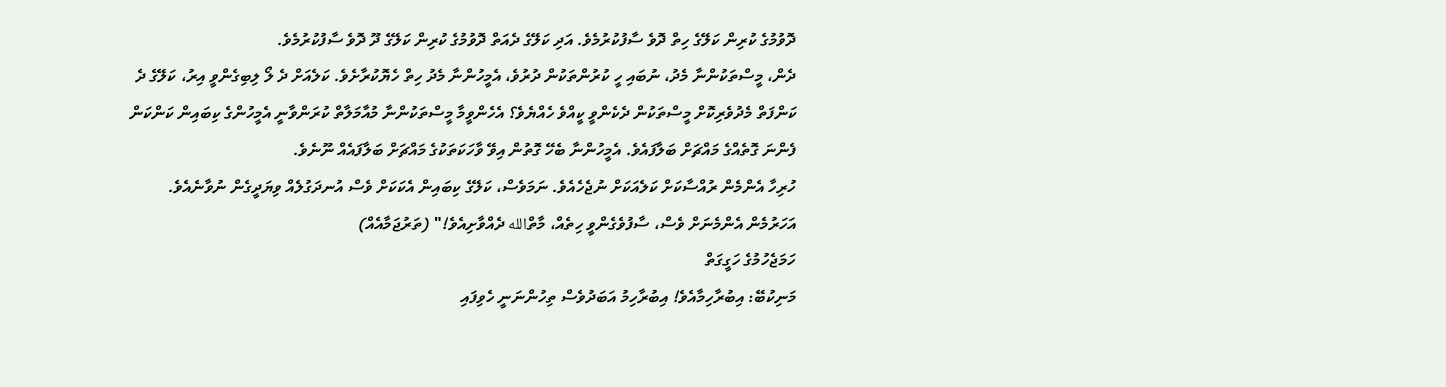ދޮވުމުގެ ކުރިން ކަލޭގެ ހިތް ދޮވެ ސާފުކުރުމެވެ. އަދި ކަލޭގެ ދެއަތް ދޮވުމުގެ ކުރިން ކަލޭގެ ދޫ ދޮވެ ސާފުކުރުމެވެ.
ދެން، މީސްތަކުންނާ މެދު، ނުބައި ހީ ކުރުންތަކުން ދުރުވެ، އެމީހުންނާ މެދު ހިތް ހެޔޮކުރާށެވެ. ކަލެއަށް ދެ ލޯ ލިބިގެންވީ އިރު، ކަލޭގެ ދެ ކަންފަތް މެދުވެރިކޮށް މީސްތަކުން ދެކެންވީ ކީއްވެ ހެއްޔެވެ؟ އެހެންވީމާ މީސްތަކުންނާ މުއާމަލާތް ކުރަންވާނީ އެމީހުންގެ ކިބައިން ކަންކަން ފެންނަ ގޮތެއްގެ މައްޗަށް ބަލާފައެވެ. އެމީހުންނާ ބެހޭ ގޮތުން އިވޭ ވާހަކަތަކުގެ މައްޗަށް ބަލާފައެއް ނޫނެވެ.
ހުރިހާ އެންމެން ރުއްސާކަށް ކަލެއަކަށް ނުޖެހެއެވެ. ނަމަވެސް، ކަލޭގެ ކިބައިން އެކަކަށް ވެސް އުނދަގުލެއް ވިޔަދީގެން ނުވާނެއެވެ. އަހަރުމެން އެންމެނަށް ވެސް، ސާފުވެގެންވީ ހިތެއް، މާތްالله ދެއްވާށިއެވެ!" (ތަރުޖަމާއެއް)
ހަމަޖެހުމުގެ ހަގީގަތް
މަނިކުބޭ: އިބުރާހިމާއެވެ! އިބުރާހިމު އަބަދުވެސް ތިހުންނަނީ ހެވިފައި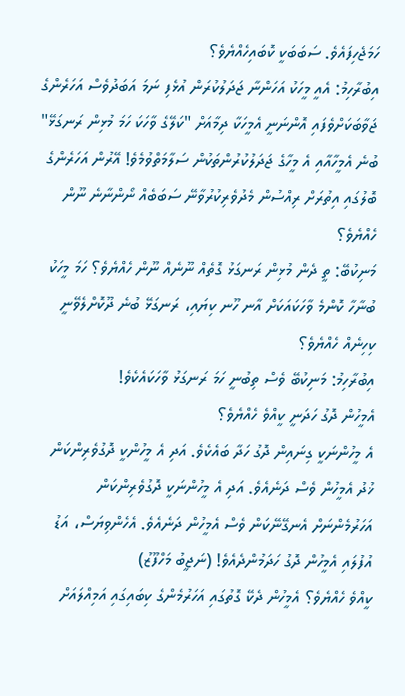ހަމަޖެހިފައެވެ. ސަބަބަކީ ކޮބައިހެއްޔެވެ؟
އިބުރާހިމު: އެއީ މީހަކު އަހަންނާ ޖަދަލުކުރަން އުޅެފި ނަމަ އަބަދުވެސް އަހަރެންގެ ޖަވާބަކަށްވެފައި އޮންނަނީ އެމީހަކާ ދިމާއަށް "ކަލޭގެ ވާހަކަ ހަމަ މުޅިން ރަނގަޅޭ" ބުނެ އެމީހާއާއި އެ މީހާގެ ޖަދަލުކުރުންތަކުން ސަލާމަތްވުމެވެ! އޭރުން އަހަރެންގެ ބޮލުގައި އިތުރަށް ރިއްސުން މެދުވެރިކުރުވާނޭ ސަބަބެއް ނޯންނާނެ ނޫން ހެއްޔެވެ؟
މަނިކުބޭ: ތީ ދެން މުޅިން ރަނގަޅު ގޮތެއް ނޫނެއް ނޫން ހެއްޔެވެ؟ ހަމަ މީހަކު ބުނާހާ ކޮންމެ ވާހަކައަކަށް އާނ ހޫނ ކިޔައި، ރަނގަޅޭ ބުނެ ދޫކޮށްލެވޭނީ ކިހިނެއް ހެއްޔެވެ؟
އިބުރާހިމު: މަނިކުބޭ ވެސް ތިބުނީ ހަމަ ރަނގަޅު ވާހަކައެކެވެ!
އެމީހުން ދޮގު ހަދަނީ ކީއްވެ ހެއްޔެވެ؟
އެ މީހުންނަކީ ގިނައިން ދޮގު ހަދާ ބައެކެވެ. އަދި އެ މީހުންކީ ދޮގުވެރިންކަން ޚުދު އެމީހުން ވެސް ދަނެއެވެ. އަދި އެ މީހުންނަކީ ދޮގުވެރިންކަން އަހަރުމެންނަށް އެނގޭނޭކަން ވެސް އެމީހުން ދަނެއެވެ. އެހެންވިޔަސް، އަޑު އުފުލައި އެމީހުން ދޮގު ހަދަމުންދެއެވެ! (ނަޖީބު މަހްފޫޒު)
ކީއްވެ ހެއްޔެވެ؟ އެމީހުން ދެކޭ ގޮތުގައި އަހަރުމެންގެ ކިބައިގައި އަމިއްލައަށް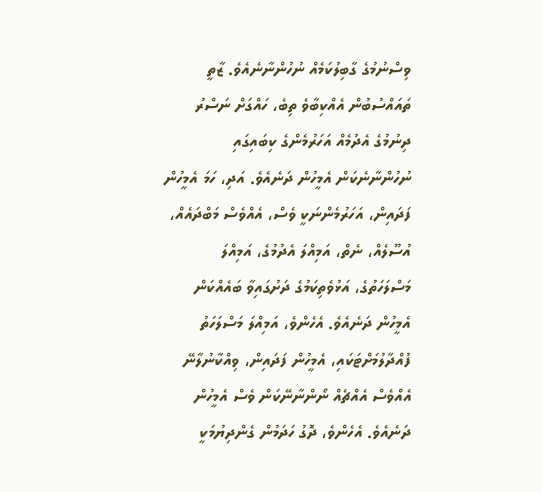ވިސްނުމުގެ ގާބިލުކަމެއް ނުހުންނާނެއެވެ. ޒާތީ ތައައްސުބުން އެއްކިބާވެ ތިބެ، ހައްގަށް ނަސްރު ދިނުމުގެ އެދުމެއް އަހަރުމެންގެ ކިބައިގައި ނުހުންނާނެކަން އެމީހުން ދަނެއެވެ. އަދި، ހަމަ އެމީހުން ފަދައިން، އަހަރުމެންނަކީ ވެސް، އެއްވެސް މަބްދައެއް، އުސޫލެއް، ނެތް، އަމިއްލަ އެދުމުގެ، އަމިއްލަ މަސްލަހަތުގެ، އަޅުވެތިކަމުގެ ދަށުގައިވާ ބައެއްކަން އެމީހުން ދަނެއެވެ. އެހެންވެ، އަމިއްލަ މަސްލަހަތު ފުއްދާލުމަށްޓަކައި، އެމީހުން ފަދައިން، ވިއްކާނުލާނޭ އެއްވެސް އެއްޗެއް ނޯންނާނޭކަން ވެސް އެމީހުން ދަނެއެވެ. އެހެންވެ، ދޮގު ހަދަމުން ގެންދިޔުމަކީ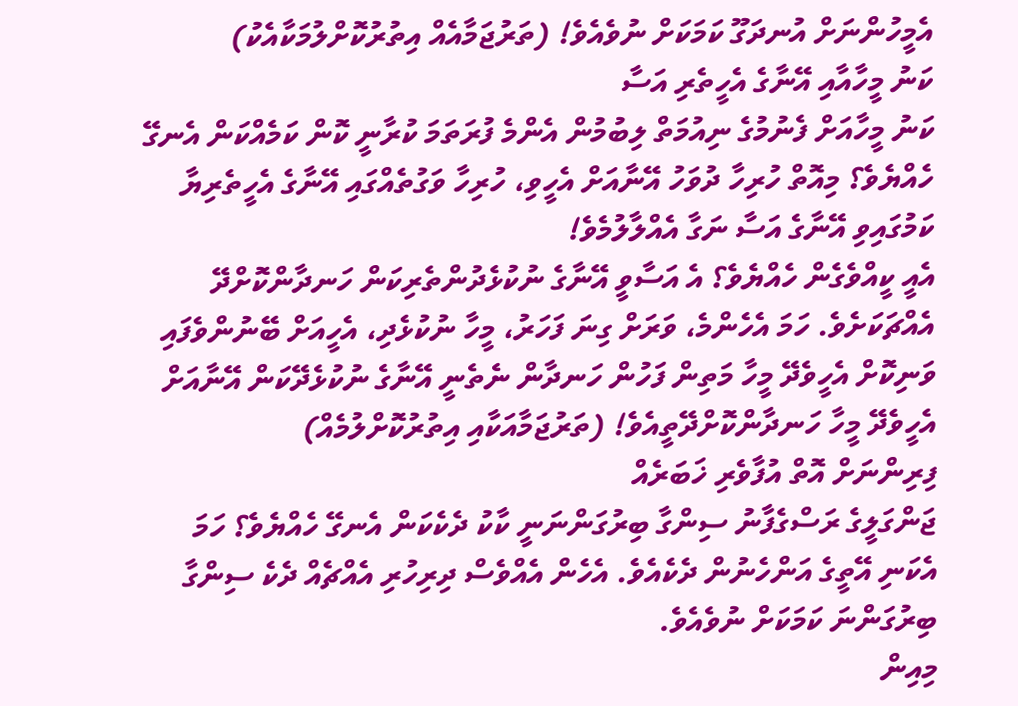އެމީހުންނަށް އުނދަގޫ ކަމަކަށް ނުވެއެވެ! (ތަރުޖަމާއެއް އިތުރުކޮށްލުމަކާއެކު)
ކަނު މީހާއާއި އޭނާގެ އެހީތެރި އަސާ
ކަނު މީހާއަށް ފެނުމުގެ ނިއުމަތް ލިބުމުން އެންމެ ފުރަތަމަ ކުރާނީ ކޮން ކަމެއްކަން އެނގޭ ހެއްޔެވެ؟ މިއޮތް ހުރިހާ ދުވަހު އޭނާއަށް އެހީވި، ހުރިހާ ވަގުތެއްގައި އޭނާގެ އެހީތެރިޔާ ކަމުގައިވި އޭނާގެ އަސާ ނަގާ އެއްލާލުމެވެ!
އެއީ ކީއްވެގެން ހެއްޔެވެ؟ އެ އަސާވީ އޭނާގެ ނުކުޅެދުންތެރިކަން ހަނދާންކޮށްދޭ އެއްޗަކަށެވެ. ހަމަ އެހެންމެ، ވަރަށް ގިނަ ފަހަރު، މީހާ ނުކުޅެދި، އެހީއަށް ބޭނުންވެފައި ވަނިކޮށް އެހީވެދޭ މީހާ މަތިން ފަހުން ހަނދާން ނެތެނީ އޭނާގެ ނުކުޅެދޭކަން އޭނާއަށް އެހީވެދޭ މީހާ ހަނދާންކޮށްދޭތީއެވެ! (ތަރުޖަމާއަކާއި އިތުރުކޮށްލުމެއް)
ފިރިންނަށް އޮތް އުފާވެރި ޚަބަރެއް
ޖަންގަލީގެ ރަސްގެފާނު ސިންގާ ބިރުގަންނަނީ ކާކު ދެކެކަން އެނގޭ ހެއްޔެވެ؟ ހަމަ އެކަނި އޭތީގެ އަންހެނުން ދެކެއެވެ. އެހެން އެއްވެސް ދިރިހުރި އެއްޗެއް ދެކެ ސިންގާ ބިރުގަންނަ ކަމަކަށް ނުވެއެވެ.
މިއިން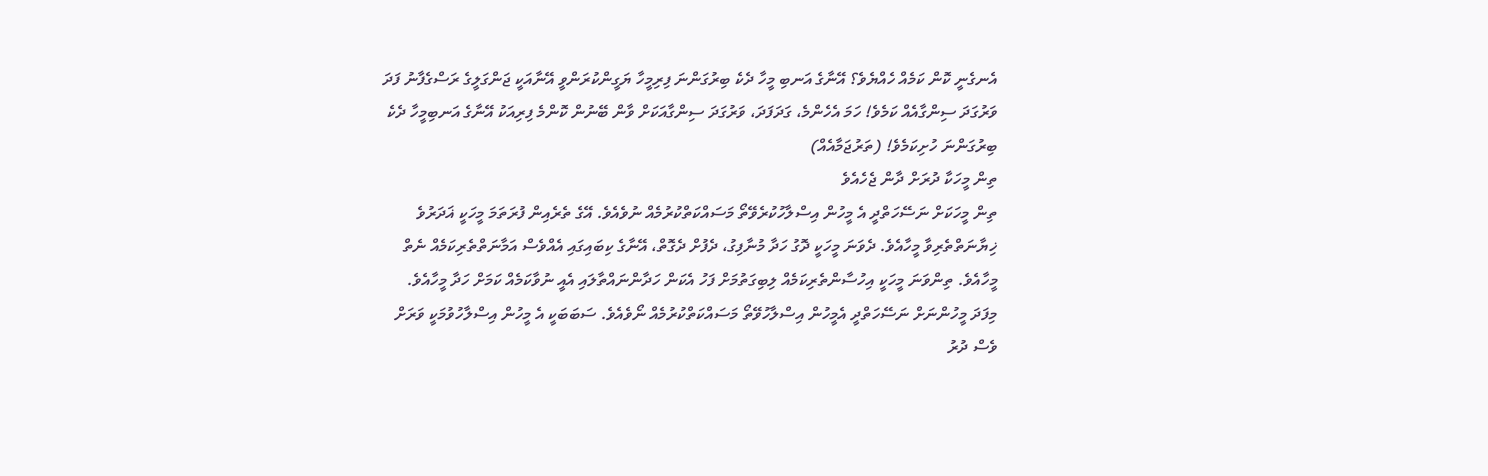އެނގެނީ ކޮން ކަމެއް ހެއްޔެވެ؟ އޭނާގެ އަނބި މީހާ ދެކެ ބިރުގަންނަ ފިރިމީހާ ޔަގީންކުރަންވީ އޭނާއަކީ ޖަންގަލީގެ ރަސްގެފާނު ފަދަ ވަރުގަދަ ސިންގާއެއް ކަމެވެ! ހަމަ އެހެންމެ، ގަދަފަދަ، ވަރުގަދަ ސިންގާއަކަށް ވާން ބޭނުން ކޮންމެ ފިރިއަކު އޭނާގެ އަނބިމީހާ ދެކެ ބިރުގަންނަ ހުށިކަމެވެ! (ތަރުޖަމާއެއް)
ތިން މީހަކާ ދުރަށް ދާން ޖެހެއެވެ
ތިން މީހަކަށް ނަސޭހަތްދީ އެ މީހުން އިސްލާހުކުރެވޭތޯ މަސައްކަތްކުރުމެއް ނުވެއެވެ. އޭގެ ތެރެއިން ފުރަތަމަ މީހަކީ ޣަދަރުވެ ޚިޔާނަތްތެރިވާ މީހާއެވެ. ދެވަނަ މީހަކީ ދޮގު ހަދާ މުނާފިގު، ދެފުށް ދެގޮތް، އޭނާގެ ކިބައިގައި އެއްވެސް އަމާނަތްތެރިކަމެއް ނެތް މީހާއެވެ. ތިންވަނަ މީހަކީ އިހުސާންތެރިކަމެއް ލިބިގަތުމަށް ފަހު އެކަން ހަދާންނައްތާލައި އެއީ ނުވާކަމެއް ކަމަށް ހަދާ މީހާއެވެ.
މިފަދަ މީހުންނަށް ނަސޭހަތްދީ އެމީހުން އިސްލާހުވޭތޯ މަސައްކަތްކުރުމެއް ނޯވެއެވެ. ސަބަބަކީ އެ މީހުން އިސްލާހުވުމަކީ ވަރަށް ވެސް ދުރު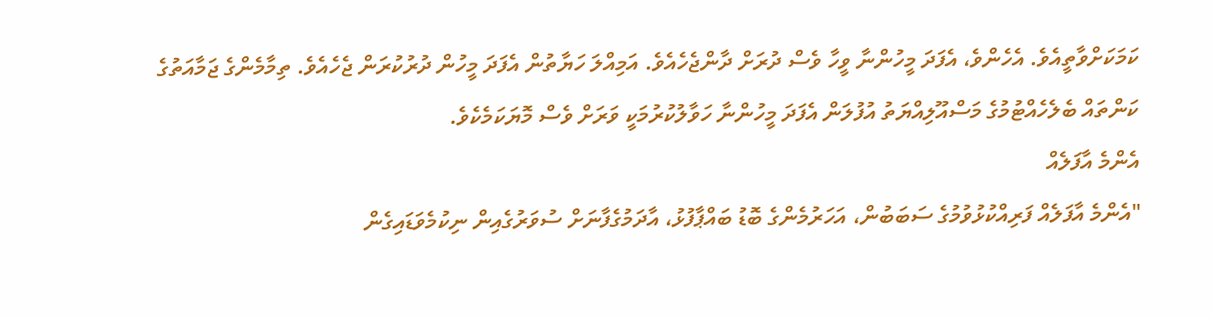ކަމަކަށްވާތީއެވެ. އެހެންވެ، އެފަދަ މީހުންނާ ވީހާ ވެސް ދުރަށް ދާންޖެހެއެވެ. އަމިއްލަ ހަޔާތުން އެފަދަ މީހުން ދުރުކުރަން ޖެހެއެވެ. ތިމާމެންގެ ޖަމާއަތުގެ ކަންތައް ބެލެހެއްޓުމުގެ މަސްއޫލިއްޔަތު އުފުލަން އެފަދަ މީހުންނާ ހަވާލުކުރުމަކީ ވަރަށް ވެސް މޮޔަކަމެކެވެ.
އެންމެ އާފަލެއް
"އެންމެ އާފަލެއް ފަރިއްކުޅުވުމުގެ ސަބަބުން، އަހަރުމެންގެ ބޮޑު ބައްޕާފުޅު، އާދަމުގެފާނަށް ސުވަރުގެއިން ނިކުމެވަޑައިގެން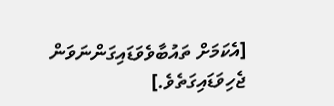[އެކަމަށް ތައުބާވެވަޑައިގަންނަވަން ޖެހިވަޑައިގަތެވެ.]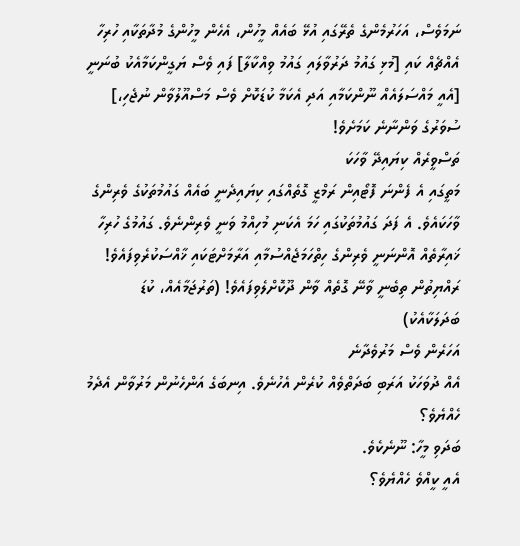ނަމަވެސް، އަހަރުމެންގެ ތެރޭގައި އުޅޭ ބައެއް މީހުން، އެހެން މީހުންގެ މުދާތަކާއި ހުރިހާ އެއްޗެއް ކައި [މުޅި ގައުމު ދަރުވާލައި ގައުމު ވިއްކާލާ] ފައި ވެސް ޔަގީންކަމާއެކު ބުނަނީ [އެއީ މައްސަލައެއް ނޫންކަމާއި އަދި އެކަމާ ކުޑަކޮށް ވެސް މަސްއޫލުވާން ނުޖެހި،] ސުވަރުގެ ވަންނާނެ ކަމަށެވެ!
ތަސްވީރެއް ކިޔައިދޭ ވާހަކަ
މަތީގައި އެ ފެންނަ ފޮޓޯއިން ރަމްޒީ ގޮތެއްގައި ކިޔައިދެނީ ބައެއް ގައުމުތަކުގެ ވެރިންގެ ވާހަކައެވެ. އެ ފަދަ ގައުމުތަކުގައި ހަމަ އެކަނި މުހިއްމު ވަނީ ވެރިންނެވެ. ގައުމުގެ ހުރިހާ ޚައިރާތެއް އޮންނަނީ ވެރިންގެ ހިތްހަމަޖެއްސުމާއި އަރާމަށްޓަކައި ޚާއްސަކުރެވިފައެވެ! ރައްޔިތުން ތިބެނީ ވާނޭ ގޮތެއް ވާން ދޫކޮށްލެވިފައެވެ! (ތަރުޖަމާއެއް، ކުޑަ ބަދަލަކާއެކު)
އަހަރެން ވެސް މަރުވެދާނެ
އެއް ދުވަހަކު އަރަބި ބަދަތްވެއް ކުރެން އެހުނެވެ. އިނބަގެ އަންހެނުން މަރުވާން އެދެމު ހެއްޔެވެ؟
ބަދަވި މީހާ: ނޫނެކެވެ.
އެއީ ކީއްވެ ހެއްޔެވެ؟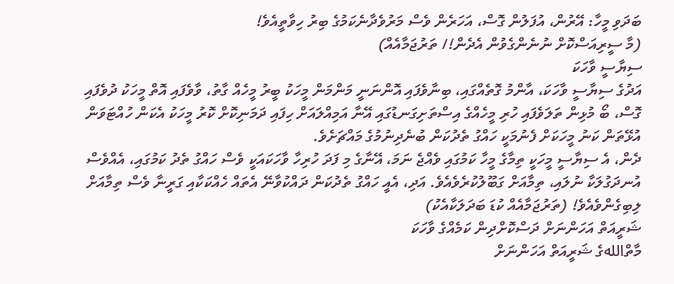ބަދަވި މީހާ: އޭރުން، އުފަލުން ގޮސް، އަހަރެން ވެސް މަރުވެދާނެކަމުގެ ބިރު ހިވާތީއެވެ!
(މާ ސީރިއަސްކޮށް ނުނެންގެވުން އެދެން!/ ތަރުޖަމާއެއް)
ސިޔާސީ ވާހަކަ
އަދުގެ ސިޔާސީ ވާހަކަ، އާންމު ގޮތެއްގައި، ބިނާވެފައި އޮންނަނީ މަންމަން މީހަކު ބީރު މީހެއް ގާތު، ވާވެފައި އޮތް މީހަކު ދުވެފައި ގޮސް، ބޯ މުޅިން ތަލަވެފައި ހުރި މީހެއްގެ އިސްތަށިގަނޑުގައި އޭނާ އަމިއްލައަށް ހިފައި ދަމަނިކޮށް ކޮރު މީހަކު އެކަން ހުއްޓަވަން އުޅޭތަން ކަނު މީހަކަށް ފެނުމަކީ ހައްގު ތެދުކަން ބުނެދިނުމުގެ މައްޗަށެވެ.
ދެން، އެ ސިޔާސީ މީހަކީ ތިމާގެ މީހާ ކަމުގައި ވެއްޖެ ނަމަ، އޭނާގެ މި ފަދަ ހުރިހާ ވާހަކައަކީ ވެސް ހައްގު ތެދު ކަމުގައި، އެއްވެސް އުނދަގުލަކާ ނުލައި، ތިމާއަށް ގަބޫލުކުރެވެއެވެ. އަދި، އެއީ ހައްގު ތެދުކަން ދައްކުވާނޭ އެތައް ހެއްކަކާއި ގަރީނާ ވެސް ތިމާއަށް ލިބިގެންވެއެވެ! (ތަރުޖަމާއެއް ކުޑަ ބަދަލަކާއެކު)
ޝަރީއަތް އަހަންނަށް ދަސްކޮށްދިން ކަމެއްގެ ވާހަކަ
މާތްاللهގެ ޝަރީއަތް އަހަންނަށް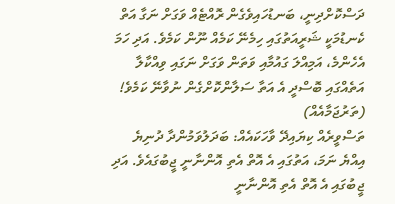ދަސްކޮށްދިނީ، ބަނޑުހައިވެގެން ރޮއްޓެއް ވަގަށް ނަގާ އަތް ކެނޑުމަކީ ޝަރީއަތުގައި ހިމެނޭ ކަމެއް ނޫން ކަމެވެ. އަދި ހަމަ އެހެންމެ، އަމިއްލަ ގައުމާއި ވަތަން ވަގަށް ނަގައި ވިއްކާލާ އަތެއްގައި ބޮސްދީ އެ އަތާ ސަލާންކޮށްގެން ނުވާނޭ ކަމެވެ! (ތަރުޖަމާއެއް)
ތަސްވީރެއް ކިޔައިދޭ ވާހަކައެއް: ބަދަލުވަމުންދާ ދުނިޔެ
އިއްޔެ ނަމަ، އަތުގައި އެ އޮތް އެތި އޮންނާނީ ޖީބުގައެވެ. އަދި ޖީބުގައި އެ އޮތް އެތި އޮންނާނީ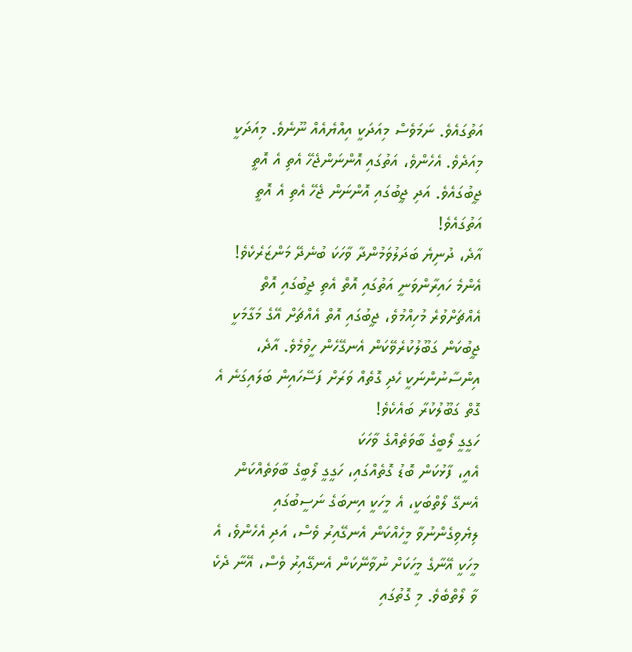އަތުގައެވެ. ނަމަވެސް މިއަދަކީ އިއްޔެއެއް ނޫނެވެ. މިއަދަކީ މިއަދެވެ. އެހެންވެ، އަތުގައި އޮންނަންޖެހޭ އެތި އެ އޮތީ ޖީބުގައެވެ. އަދި ޖީބުގައި އޮންނަން ޖެހޭ އެތި އެ އޮތީ އަތުގައެވެ!
އާދެ، ދުނިޔެ ބަދަލުވަމުންދާ ވާހަކަ ބުނެދޭ މަންޒަރެކެވެ! އެންމެ ހައިރާންވަނީ އަތުގައި އޮތް އެތި ޖީބުގައި އޮތް އެއްޗަށްވުރެ މުހިއްމުވެ، ޖީބުގައި އޮތް އެއްޗަށް އޭގެ މަގާމަކީ ޖީބުކަން ގަބޫލުކުރެވޭކަން އެނގޭހެން ހީވުމެވެ. އާދެ، އިންސާނުންނަކީ ހެދި ގޮތެއް ވަރަށް ފަސޭހައިން ބަލައިގަނެ އެ ގޮތް ގަބޫލުކުރާ ބައެކެވެ!
ހަގީގީ ލޯބީގެ ބާވަތެއްގެ ވާހަކަ
އެއީ، ފާޅުކަން ބޮޑު ގޮތެއްގައި، ހަގީގީ ލޯބީގެ ބާވަތެއްކަން އެނގޭ ލޯތްބަކީ، އެ މީހަކީ އިނބަގެ ނަސީބުގައި ލިޔެވިގެންނުވާ މީހެއްކަން އެނގޭއިރު ވެސް، އަދި އެހެންވެ، އެ މީހަކީ އޭނާގެ މީހަކަށް ނުވާނޭކަން އެނގޭއިރު ވެސް، އޭނާ ދެކެ ވާ ލޯތްބެވެ. މި ގޮތުގައި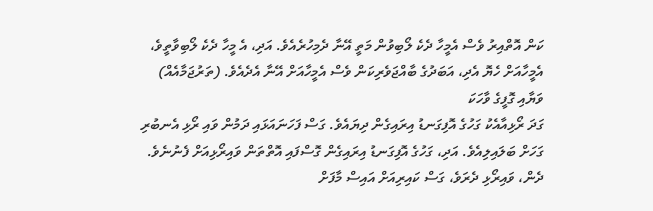ކަން އޮތްއިރު ވެސް އެމީހާ ދެކެ ލޯބިވުން މަތީ އޭނާ ދެމިހުރެއެވެ. އަދި، އެ މީހާ ދެކެ ލޯބިވާތީވެ، އެމީހާއަށް ހެޔޮ އެދި، އަބަދުގެ ބާއްޖަވެރިކަން ވެސް އެމީހާއަށް އޭނާ އެދެއެވެ. (ތަރުޖަމާއެއް)
ވަޔާއި ގޮފީގެ ވާހަކަ
ގަދަ ރޯޅިއާއެކު ގަހުގެ އޮފިގަނޑު އިރައިގެން ދިޔައެވެ. ގަސް ފަހަނައަޅައި ދަމުން ވައި ރޯޅި އެނބުރި ގަހަށް ބަލައިލިއެވެ. އަދި، ގަހުގެ އޮފިގަނޑު އިރައިގެން ގޮސްފައި އޮތްތަން ވައިރޯޅިއަށް ފެނުނެވެ. ދެން، ވައިރޯޅި ދެރަވެ، ގަސް ކައިރިއަށް އައިސް މާފަށް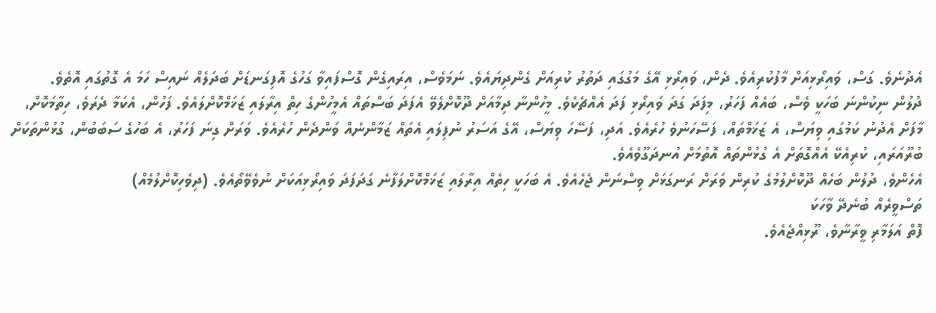އެދުނެވެ. ގަސް، ވައިރޯޅިއަށް މާފުކުރިއެވެ. ދެން، ވައިރޯޅި އޭގެ މަގުގައި ދަތުރު ކުރިއަށް ގެންދިޔައެވެ. ނަމަވެސް، އިރައިގެން ގޮސްފައިވާ ގަހުގެ އޮފިގަނޑަށް ބަދަލެއް ނައިސް ހަމަ އެ ގޮތުގައި އޮތެވެ.
ދުލުން ނިކުންނަ ބަހަކީ ވެސް، ބައެއް ފަހަރު، މިފަދަ ގަދަ ވައިރޯޅި ފަދަ އެއްޗެކެވެ. މީހުންނާ ދިމާއަށް ދޫކޮށްލެވޭ އެފަދަ ބަސްތައް އެމީހުންގެ ހިތް އިރާލައި ޒަޚަމްކޮށްލައެވެ. ފަހުން، އެކަމާ ދެރަވެ، ހިތާމަކޮށް، މާފަށް އެދުނު ކަމުގައި ވިޔަސް، އެ ޒަޚަމްތައް، ފަސޭހަނުވެ ހުރެއެވެ. އަދި، ފަސޭހަ ވިޔަސް، އޭގެ އަސަރު ނުފިލައި އެތައް ޒަމާންނެއް ވަންދެން ހުރެއެވެ. ވަރަށް ގިނަ ފަހަރު، އެ ބަހުގެ ސަބަބުން، ގުޅުންތަކަށް ބުރޫއަރައި، ކުރިއެކޭ އެއްގޮތަށް އެ ގުޅުންތައް އޮތުމަށް އުނދަގޫވެއެވެ.
އެހެންވެ، ދުލުން ބަހެއް ދޫކޮށްލުމުގެ ކުރިން ވަރަށް ރަނގަޅަށް ވިސްނަން ޖެހެއެވެ. އެ ބަހަކީ ހިތެއް އިރާލައި ޒަޚަމްކޮށްލަފާނެ ގަދަފަދަ ވައިރޯޅިއަކަށް ނުވެވޭތޯއެވެ. (ދިވެހިކޮށްލުމެއް)
ތަސްވީރެއް ބުނެދޭ ވާހަކަ
ފޮތް އަލަމާރި ވީރާނާވެ، ރޫޅިއްޖެއެވެ.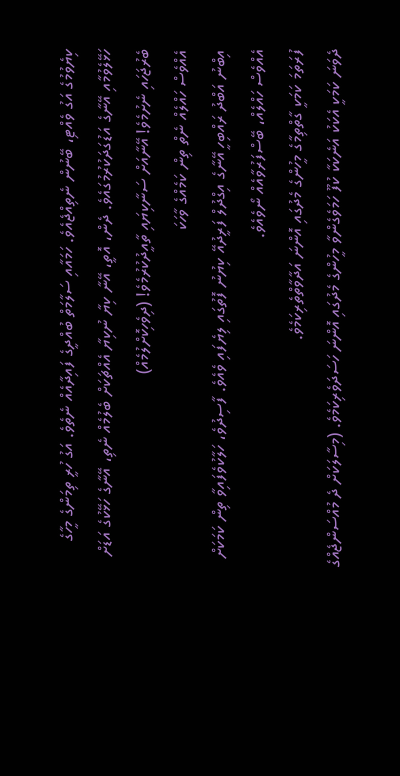ކިޔެވުމުގެ އަގު ވެއްޓި، ބޭނުން ނެތިއްޖެއެވެ. ހަމައާއި ސަލާމަތް ބުއްދީގެ ފައިދާއެއް ނެތެވެ. އަގު ހުރީ ތިމަންގެ މީހާގެ ހަޅޭލެވުމާއި އޭނާގެ އަޑުގަދަކުރުމުގައެވެ. ދެން، އޮތީ، އޭނާ ކިޔާ ނުކިޔާ އެއްޗަކަށް ބެލުމެއް ނެތި، އޭނާގެ ހަޅޭކުގެ އަޑަށް ބެރުޖަހައި ނެށުމެވެ! އޭނާއަށް ސަނާކިޔައި ތާއީދުކުރުމެވެ! (ދިވެހިކޮށްލުމެއް)
އެއްވެސް ހައްލެއް ނެތް ތިން ކަމެއްގެ ވާހަކަ
އިބްނު އަބްދު ރައްބިހީ އޭނާގެ އިގްދުލް ފަރީދުއޭ ކިޔުނު ފޮތުގައި ލިޔެފައި ވެއެވެ. ފާސިދުވެ، ހަލާކުވެފައިވާ ތިން ކަމަކަށް އެއްވެސް ހައްލެއް، ބޭސްފަރުވާއެއް ނޯވެއެވެ.
ފުރަތަމަ ކަމަކީ ގާތްތިމާގެ މީހުންގެ މެދުގައި އޮންނަ އަދާވާތްތެރިކަމެވެ.
ދެވަނަ ކަމަކީ އެކަކު އަނެކަކާ ކުފޫ ހަމަވެގެންވާ މީހުންގެ މެދުގައި އޮންނަ ހަސަދަވެރިކަމެވެ. (މިސާލަކަށް ދެ މުއްސަންޖެއްގެ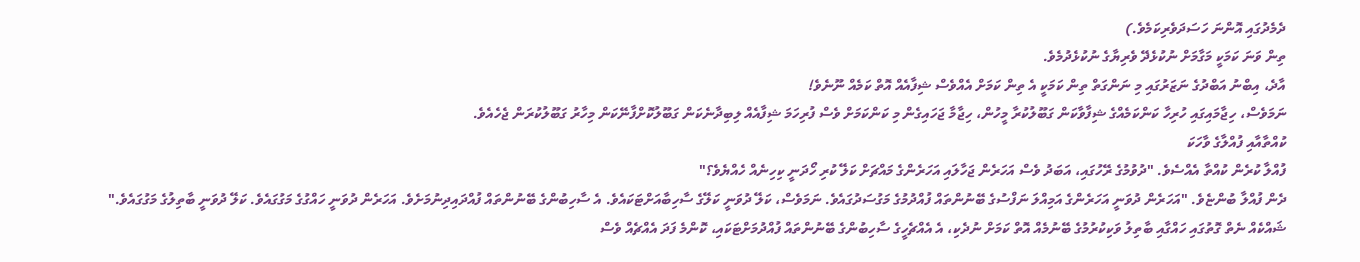ދެމެދުގައި އޮންނަ ހަސަދަވެރިކަމެވެ.)
ތިން ވަނަ ކަމަކީ މަގާމަށް ނުކުޅެދޭ ވެރިޔާގެ ނުކުޅެދުމެވެ.
އާދެ، އިބްނު އަބްދުގެ ނަޒަރުގައި މި ނަންގަތް ތިން ކަމަކީ އެ ތިން ކަމަށް އެއްވެސް ޝިފާއެއް އޮތް ކަމެއް ނޫނެވެ!
ނަމަވެސް، ހިޖާމައިގައި ހުރިހާ ކަންކަމެއްގެ ޝިފާވާކަން ގަބޫލުކުރާ މީހުން، ހިޖާމާ ޖަހައިގެން މި ކަންކަމަށް ވެސް ފުރިހަމަ ޝިފާއެއް ލިބިދާނެކަން ގަބޫލުކޮށްފާނޭކަން މިހާރު ގަބޫލުކުރަން ޖެހެއެވެ.
ކުއްތާއާއި ފުއްލާގެ ވާހަކަ
ފުއްލާ ކުރެން ކުއްތާ އެއްސެވެ. "ދުވުމުގެ ރޭހުގައި، އަބަދު ވެސް އަހަރެން ޖަހާލައި އަހަރެންގެ މައްޗަށް ކަލޭ ކުރި ހޯދަނީ ކިހިނެއް ހެއްޔެވެ؟"
ދެން ފުއްލާ ބުންޏެވެ. "އަހަރެން ދުވަނީ އަހަރެންގެ އަމިއްލަ ނަފްސުގެ ބޭނުންތައް ފުއްދުމުގެ މަގުސަދުގައެވެ. ނަމަވެސް، ކަލޭ ދުވަނީ ކަލޭގެ ސާހިބާއަށްޓަކައެވެ. އެ ސާހިބުންގެ ބޭނުންތައް ފުއްދައިދިނުމަށެވެ. އަހަރެން ދުވަނީ ހައްގުގެ މަގުގައެވެ. ކަލޭ ދުވަނީ ބާތިލުގެ މަގުގައެވެ."
ޝައްކެއް ނެތް ގޮތުގައި ހައްގާއި ބާތިލު ވަކިކުރުމުގެ ބޭނުމެއް އޮތް ކަމަށް ނުދެކި، އެ އެއްޗެހީގެ ސާހިބުންގެ ބޭނުންތައް ފުއްދުމަށްޓަކައި، ކޮންމެ ފަދަ އެއްޗެއް ވެސް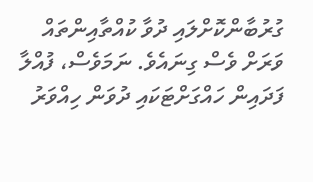ގުރުބާންކޮށްލައި ދުވާ ކުއްތާއިންތައް ވަރަށް ވެސް ގިނައެވެ. ނަމަވެސް، ފުއްލާ ފަދައިން ހައްގަށްޓަކައި ދުވަން ހިއްވަރު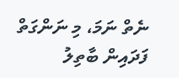ނެތް ނަމަ، މި ނަންގަތް ފަދައިން ބާތިލު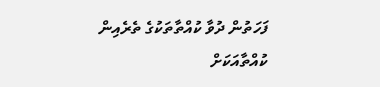ފަހަތުން ދުވާ ކުއްތާތަކުގެ ތެރެއިން ކުއްތާއަކަށް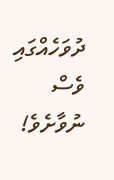ދުވަހެއްގައި ވެސް ނުވާށެވެ!